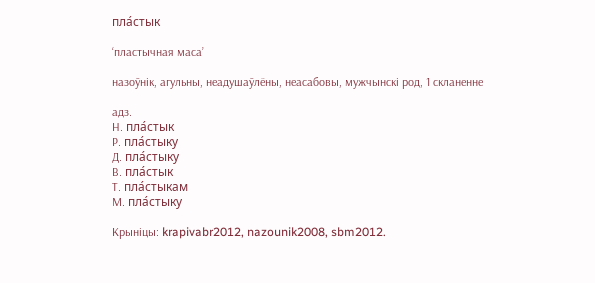пла́стык

‘пластычная маса’

назоўнік, агульны, неадушаўлёны, неасабовы, мужчынскі род, 1 скланенне

адз.
Н. пла́стык
Р. пла́стыку
Д. пла́стыку
В. пла́стык
Т. пла́стыкам
М. пла́стыку

Крыніцы: krapivabr2012, nazounik2008, sbm2012.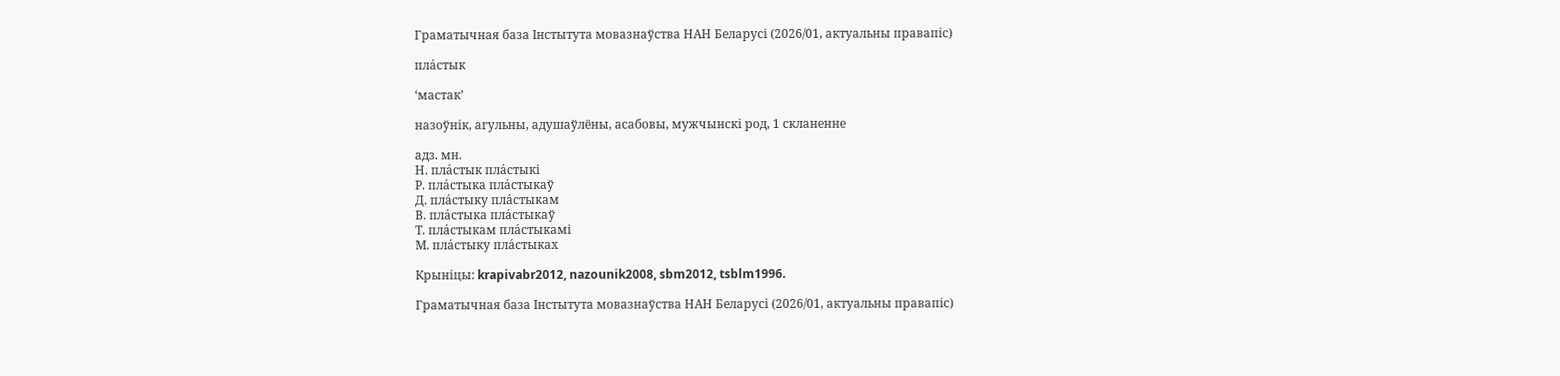Граматычная база Інстытута мовазнаўства НАН Беларусі (2026/01, актуальны правапіс)

пла́стык

‘мастак’

назоўнік, агульны, адушаўлёны, асабовы, мужчынскі род, 1 скланенне

адз. мн.
Н. пла́стык пла́стыкі
Р. пла́стыка пла́стыкаў
Д. пла́стыку пла́стыкам
В. пла́стыка пла́стыкаў
Т. пла́стыкам пла́стыкамі
М. пла́стыку пла́стыках

Крыніцы: krapivabr2012, nazounik2008, sbm2012, tsblm1996.

Граматычная база Інстытута мовазнаўства НАН Беларусі (2026/01, актуальны правапіс)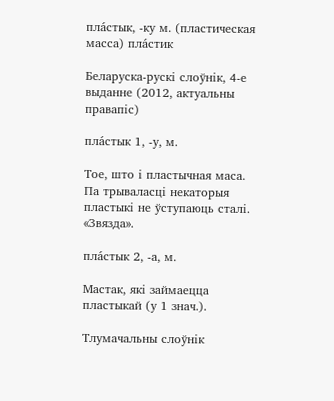пла́стык, -ку м. (пластическая масса) пла́стик

Беларуска-рускі слоўнік, 4-е выданне (2012, актуальны правапіс)

пла́стык 1, ‑у, м.

Тое, што і пластычная маса. Па трываласці некаторыя пластыкі не ўступаюць сталі. «Звязда».

пла́стык 2, ‑а, м.

Мастак, які займаецца пластыкай (у 1 знач.).

Тлумачальны слоўнік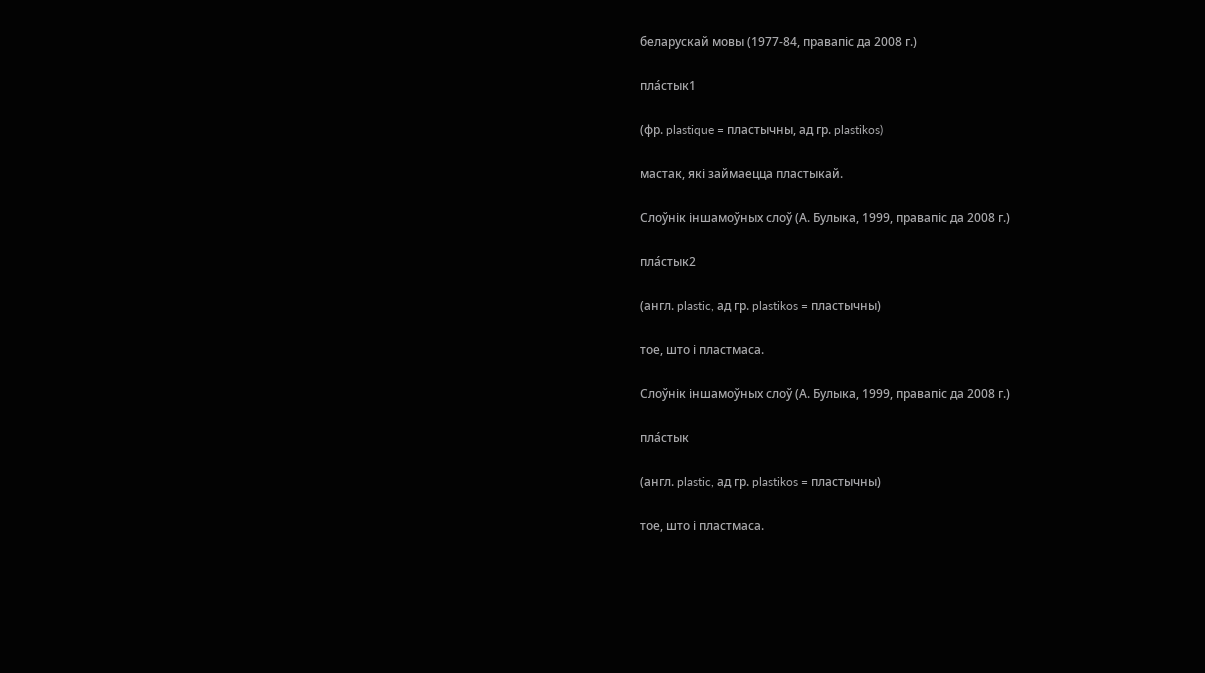беларускай мовы (1977-84, правапіс да 2008 г.)

пла́стык1

(фр. plastique = пластычны, ад гр. plastikos)

мастак, які займаецца пластыкай.

Слоўнік іншамоўных слоў (А. Булыка, 1999, правапіс да 2008 г.)

пла́стык2

(англ. plastic, ад гр. plastikos = пластычны)

тое, што і пластмаса.

Слоўнік іншамоўных слоў (А. Булыка, 1999, правапіс да 2008 г.)

пла́стык

(англ. plastic, ад гр. plastikos = пластычны)

тое, што і пластмаса.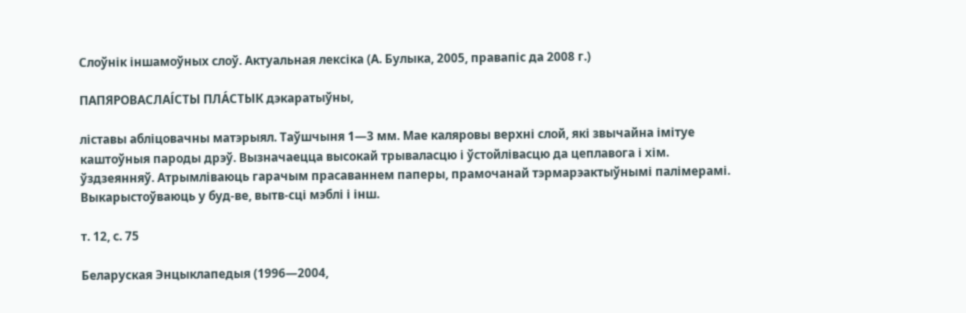Слоўнік іншамоўных слоў. Актуальная лексіка (А. Булыка, 2005, правапіс да 2008 г.)

ПАПЯРОВАСЛАІ́СТЫ ПЛА́СТЫК дэкаратыўны,

ліставы абліцовачны матэрыял. Таўшчыня 1—3 мм. Мае каляровы верхні слой, які звычайна імітуе каштоўныя пароды дрэў. Вызначаецца высокай трываласцю і ўстойлівасцю да цеплавога і хім. ўздзеянняў. Атрымліваюць гарачым прасаваннем паперы, прамочанай тэрмарэактыўнымі палімерамі. Выкарыстоўваюць у буд-ве, вытв-сці мэблі і інш.

т. 12, с. 75

Беларуская Энцыклапедыя (1996—2004,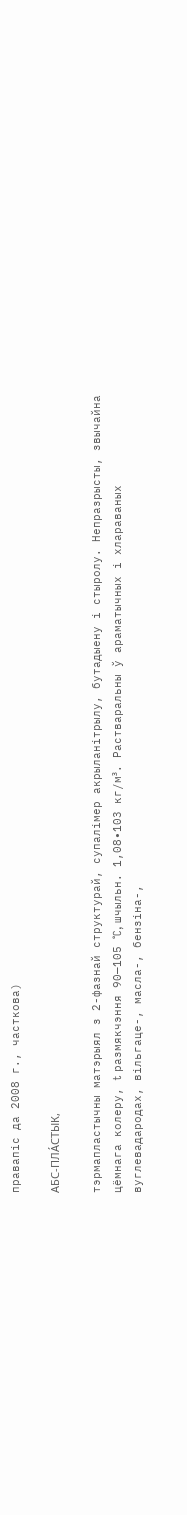правапіс да 2008 г., часткова)

АБС-ПЛА́СТЫК,

тэрмапластычны матэрыял з 2-фазнай структурай, супалімер акрыланітрылу, бутадыену і стыролу. Непразрысты, звычайна цёмнага колеру, t размякчэння 90—105 °C, шчыльн. 1,08∙103 кг/м³. Растваральны ў араматычных і хлараваных вуглевадародах, вільгаце-, масла-, бензіна-,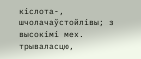кіслота-, шчолачаўстойлівы; з высокімі мех. трываласцю,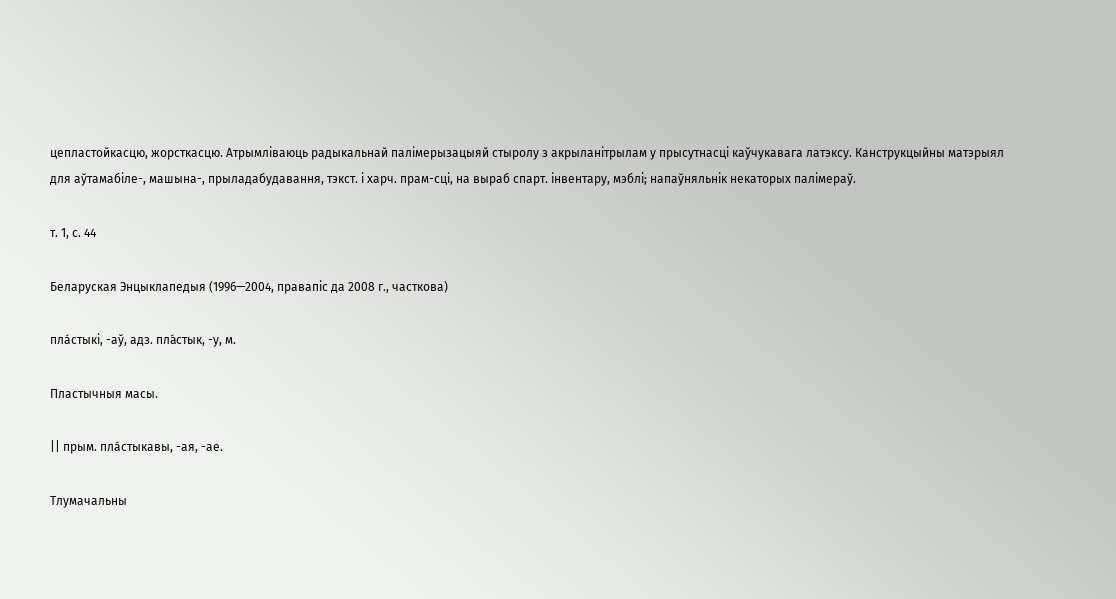цепластойкасцю, жорсткасцю. Атрымліваюць радыкальнай палімерызацыяй стыролу з акрыланітрылам у прысутнасці каўчукавага латэксу. Канструкцыйны матэрыял для аўтамабіле-, машына-, прыладабудавання, тэкст. і харч. прам-сці, на выраб спарт. інвентару, мэблі; напаўняльнік некаторых палімераў.

т. 1, с. 44

Беларуская Энцыклапедыя (1996—2004, правапіс да 2008 г., часткова)

пла́стыкі, -аў, адз. пла́стык, -у, м.

Пластычныя масы.

|| прым. пла́стыкавы, -ая, -ае.

Тлумачальны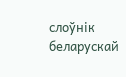слоўнік беларускай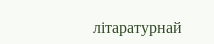літаратурнай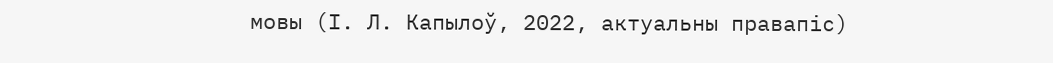мовы (І. Л. Капылоў, 2022, актуальны правапіс)